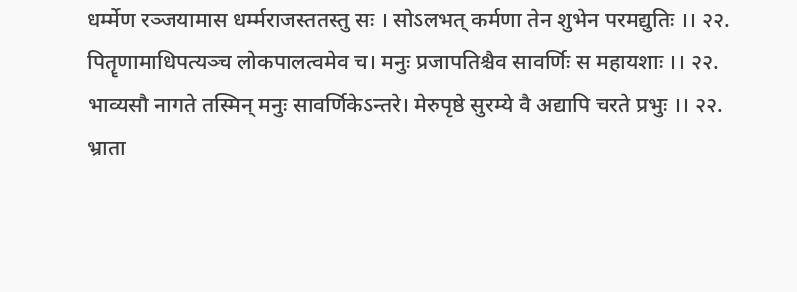धर्म्मेण रञ्जयामास धर्म्मराजस्ततस्तु सः । सोऽलभत् कर्मणा तेन शुभेन परमद्युतिः ।। २२.
पितॄणामाधिपत्यञ्च लोकपालत्वमेव च। मनुः प्रजापतिश्चैव सावर्णिः स महायशाः ।। २२.
भाव्यसौ नागते तस्मिन् मनुः सावर्णिकेऽन्तरे। मेरुपृष्ठे सुरम्ये वै अद्यापि चरते प्रभुः ।। २२.
भ्राता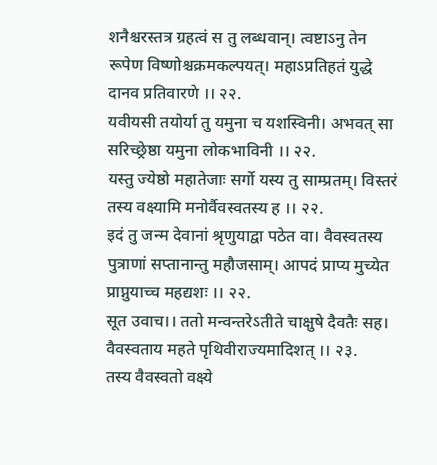शनैश्चरस्तत्र ग्रहत्वं स तु लब्धवान्। त्वष्टाऽनु तेन रूपेण विष्णोश्चक्रमकल्पयत्। महाऽप्रतिहतं युद्धे दानव प्रतिवारणे ।। २२.
यवीयसी तयोर्या तु यमुना च यशस्विनी। अभवत् सा सरिच्छ्रेष्ठा यमुना लोकभाविनी ।। २२.
यस्तु ज्येष्ठो महातेजाः सर्गो यस्य तु साम्प्रतम्। विस्तरं तस्य वक्ष्यामि मनोर्वैवस्वतस्य ह ।। २२.
इदं तु जन्म देवानां श्रृणुयाद्वा पठेत वा। वैवस्वतस्य पुत्राणां सप्तानान्तु महौजसाम्। आपदं प्राप्य मुच्येत प्राप्नुयाच्च महद्यशः ।। २२.
सूत उवाच।। ततो मन्वन्तरेऽतीते चाक्षुषे दैवतैः सह। वैवस्वताय महते पृथिवीराज्यमादिशत् ।। २३.
तस्य वैवस्वतो वक्ष्ये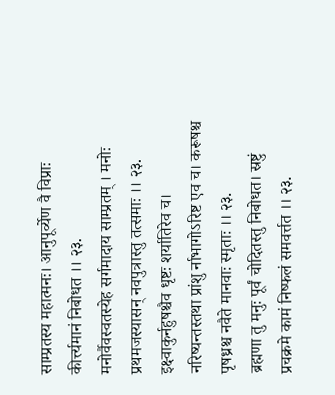साम्प्रतस्य महात्मनः। आनुपूर्व्येण वै विप्राः कीर्त्त्यमानं निबोधत ।। २३.
मनोर्वैवस्वतस्येह सर्गमादाय साम्प्रतम् । मनोः प्रथमजस्यासन् नवपुत्रास्तु तत्समाः ।। २३.
इक्ष्वाकुर्नहुषश्चैव धृष्टः शर्यातिरेव च। नरिष्यन्तस्तथा प्रांशु र्नाभागोऽरिष्ट एव च। करूषश्च पृषध्रश्च नवैते मानवाः स्मृताः ।। २३.
ब्रह्मणा तु मनुः पूर्वं चोदितस्तु निबोधत। स्रष्टुं प्रचक्रमे कामं निष्फलं समवर्त्तत ।। २३.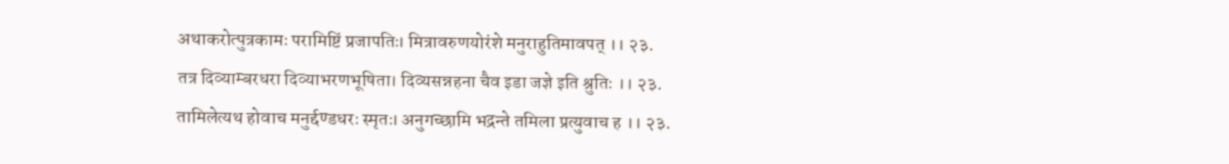अथाकरोत्पुत्रकामः परामिष्टिं प्रजापतिः। मित्रावरुणयोरंशे मनुराहुतिमावपत् ।। २३.
तत्र दिव्याम्बरधरा दिव्याभरणभूषिता। दिव्यसन्नहना चैव इडा जज्ञे इति श्रुतिः ।। २३.
तामिलेत्यथ होवाच मनुर्द्दण्डधरः स्मृतः। अनुगच्छामि भद्रन्ते तमिला प्रत्युवाच ह ।। २३.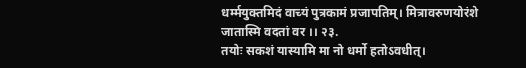धर्म्मयुक्तमिदं वाच्यं पुत्रकामं प्रजापतिम्। मित्रावरुणयोरंशे जातास्मि वदतां वर ।। २३.
तयोः सकशं यास्यामि मा नो धर्मो हतोऽवधीत्।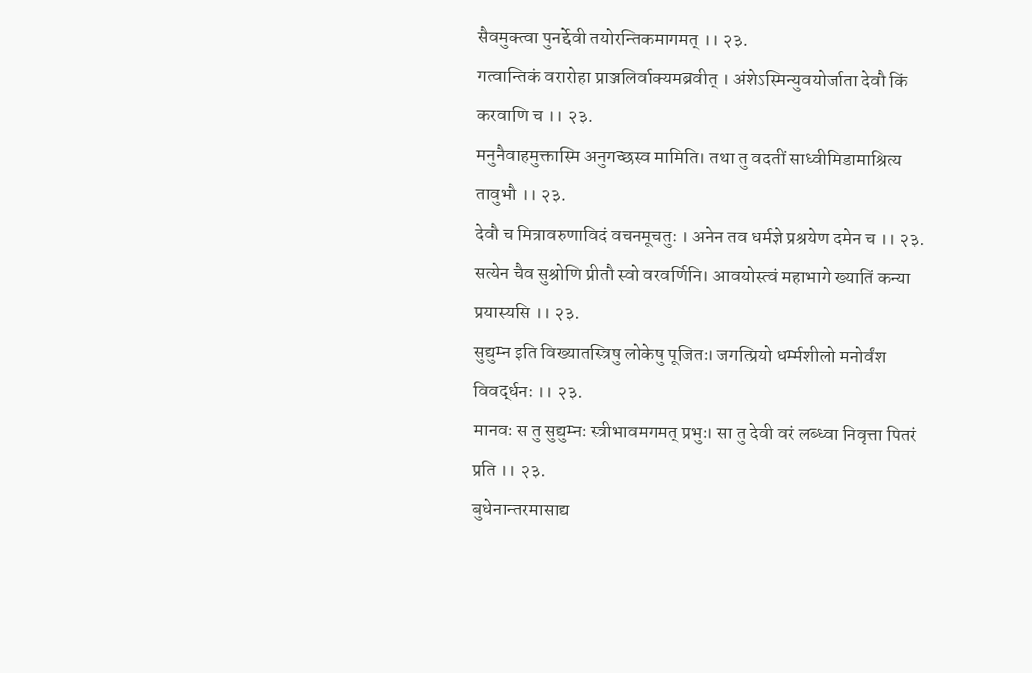सैवमुक्त्वा पुनर्द्देवी तयोरन्तिकमागमत् ।। २३.
गत्वान्तिकं वरारोहा प्राञ्जलिर्वाक्यमब्रवीत् । अंशेऽस्मिन्युवयोर्जाता देवौ किं करवाणि च ।। २३.
मनुनैवाहमुक्तास्मि अनुगच्छस्व मामिति। तथा तु वदतीं साध्वीमिडामाश्रित्य तावुभौ ।। २३.
देवौ च मित्रावरुणाविदं वचनमूचतुः । अनेन तव धर्मज्ञे प्रश्रयेण दमेन च ।। २३.
सत्येन चैव सुश्रोणि प्रीतौ स्वो वरवर्णिनि। आवयोस्त्वं महाभागे ख्यातिं कन्या प्रयास्यसि ।। २३.
सुद्युम्न इति विख्यातस्त्रिषु लोकेषु पूजितः। जगत्प्रियो धर्म्मशीलो मनोर्वंश विवर्द्धनः ।। २३.
मानवः स तु सुद्युम्नः स्त्रीभावमगमत् प्रभुः। सा तु देवी वरं लब्ध्वा निवृत्ता पितरं प्रति ।। २३.
बुधेनान्तरमासाद्य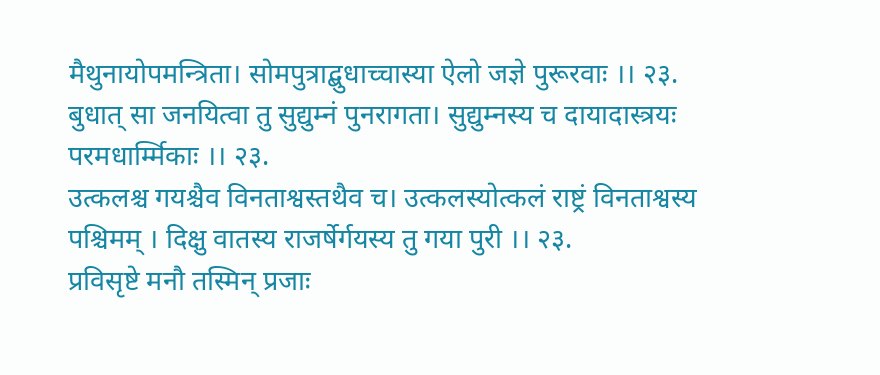मैथुनायोपमन्त्रिता। सोमपुत्राद्बुधाच्चास्या ऐलो जज्ञे पुरूरवाः ।। २३.
बुधात् सा जनयित्वा तु सुद्युम्नं पुनरागता। सुद्युम्नस्य च दायादास्त्रयः परमधार्म्मिकाः ।। २३.
उत्कलश्च गयश्चैव विनताश्वस्तथैव च। उत्कलस्योत्कलं राष्ट्रं विनताश्वस्य पश्चिमम् । दिक्षु वातस्य राजर्षेर्गयस्य तु गया पुरी ।। २३.
प्रविसृष्टे मनौ तस्मिन् प्रजाः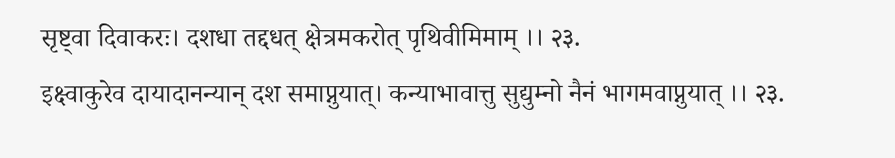सृष्ट्वा दिवाकरः। दशधा तद्दधत् क्षेत्रमकरोत् पृथिवीमिमाम् ।। २३.
इक्ष्वाकुरेव दायादानन्यान् दश समाप्नुयात्। कन्याभावात्तु सुद्युम्नो नैनं भागमवाप्नुयात् ।। २३.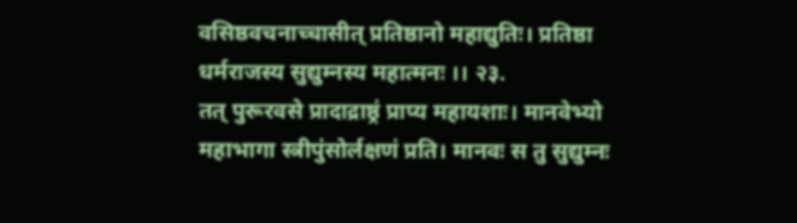वसिष्ठवचनाच्चासीत् प्रतिष्ठानो महाद्युतिः। प्रतिष्ठा धर्मराजस्य सुद्युम्नस्य महात्मनः ।। २३.
तत् पुरूरवसे प्रादाद्राष्ठ्रं प्राप्य महायशाः। मानवेभ्यो महाभागा स्त्रीपुंसोर्लक्षणं प्रति। मानवः स तु सुद्युम्नः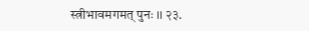स्त्रीभावमगमत् पुनः ।। २३.